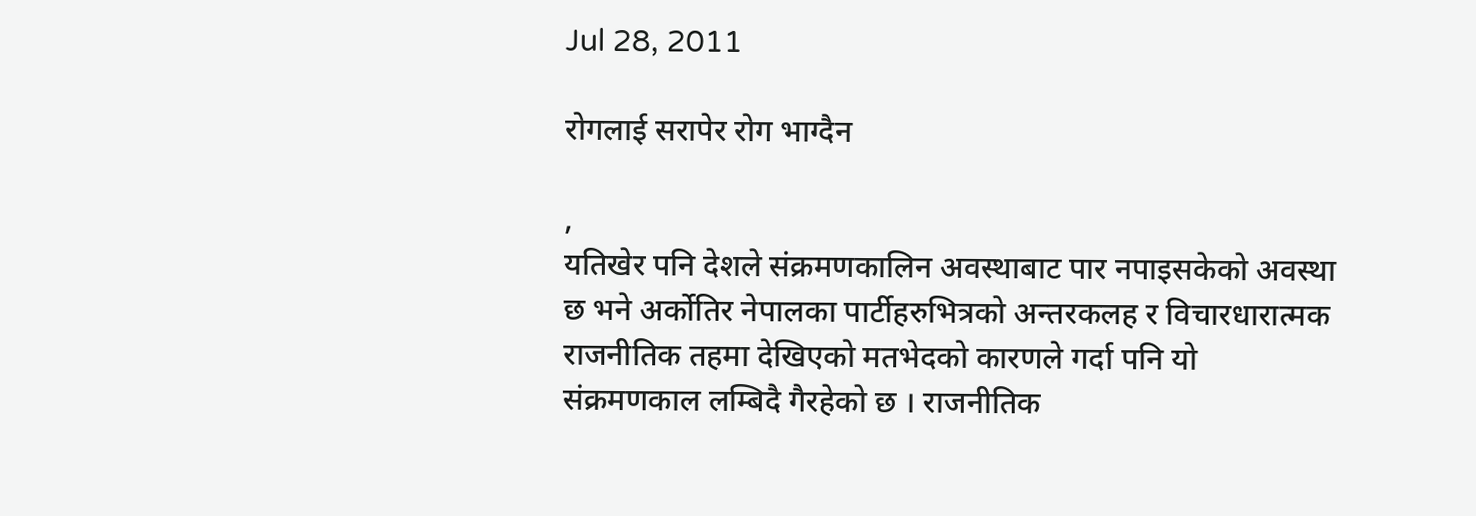Jul 28, 2011

रोगलाई सरापेर रोग भाग्दैन

,
यतिखेर पनि देशले संक्रमणकालिन अवस्थाबाट पार नपाइसकेको अवस्था छ भने अर्कोतिर नेपालका पार्टीहरुभित्रको अन्तरकलह र विचारधारात्मक राजनीतिक तहमा देखिएको मतभेदको कारणले गर्दा पनि यो
संक्रमणकाल लम्बिदै गैरहेको छ । राजनीतिक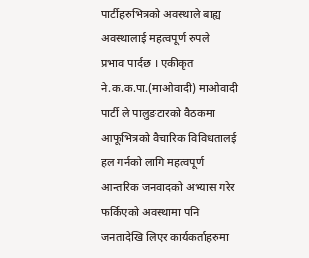पार्टीहरुभित्रको अवस्थाले बाह्य अवस्थालाई महत्वपूर्ण रुपले
प्रभाव पार्दछ । एकीकृत ने.क.क.पा.(माओवादी) माओवादी पार्टी ले पालुङटारको वैठकमा आफूभित्रको वैचारिक विविधतालई हल गर्नको लागि महत्वपूर्ण आन्तरिक जनवादको अभ्यास गरेर फर्किएको अवस्थामा पनि
जनतादेखि लिएर कार्यकर्ताहरुमा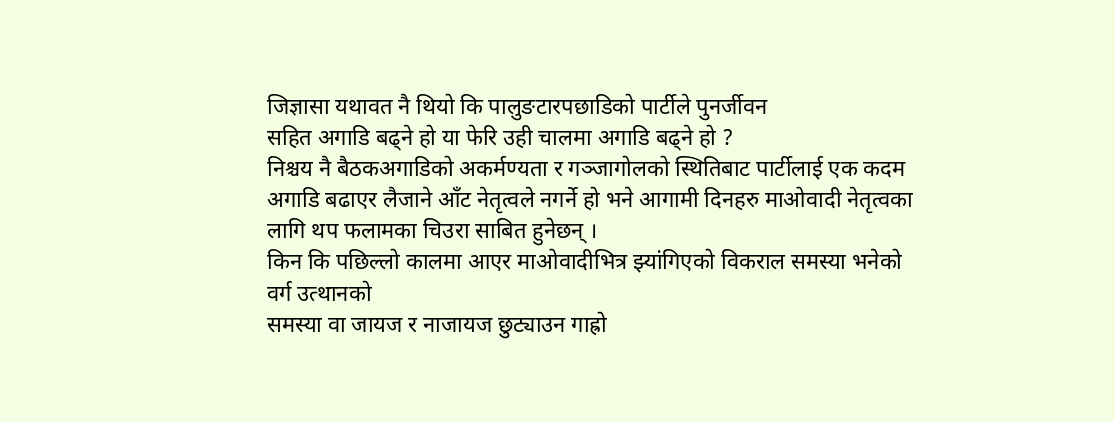जिज्ञासा यथावत नै थियो कि पालुङटारपछाडिको पार्टीले पुनर्जीवन
सहित अगाडि बढ्ने हो या फेरि उही चालमा अगाडि बढ्ने हो ?
निश्चय नै बैठकअगाडिको अकर्मण्यता र गञ्जागोलको स्थितिबाट पार्टीलाई एक कदम अगाडि बढाएर लैजाने आँट नेतृत्वले नगर्ने हो भने आगामी दिनहरु माओवादी नेतृत्वका लागि थप फलामका चिउरा साबित हुनेछन् ।
किन कि पछिल्लो कालमा आएर माओवादीभित्र झ्यांगिएको विकराल समस्या भनेको वर्ग उत्थानको
समस्या वा जायज र नाजायज छुट्याउन गाह्रो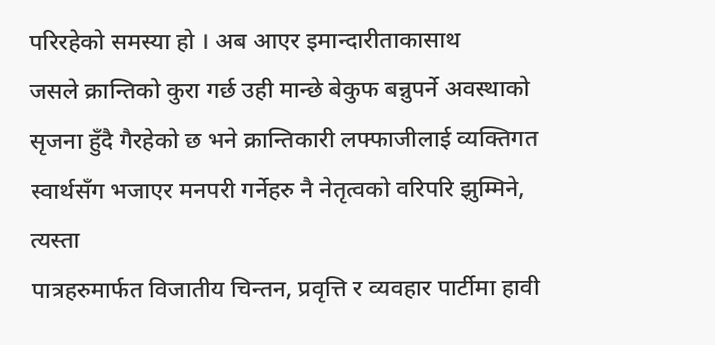परिरहेको समस्या हो । अब आएर इमान्दारीताकासाथ
जसले क्रान्तिको कुरा गर्छ उही मान्छे बेकुफ बन्नुपर्ने अवस्थाको सृजना हुँदै गैरहेको छ भने क्रान्तिकारी लफ्फाजीलाई व्यक्तिगत स्वार्थसँग भजाएर मनपरी गर्नेहरु नै नेतृत्वको वरिपरि झुम्मिने, त्यस्ता
पात्रहरुमार्फत विजातीय चिन्तन, प्रवृत्ति र व्यवहार पार्टीमा हावी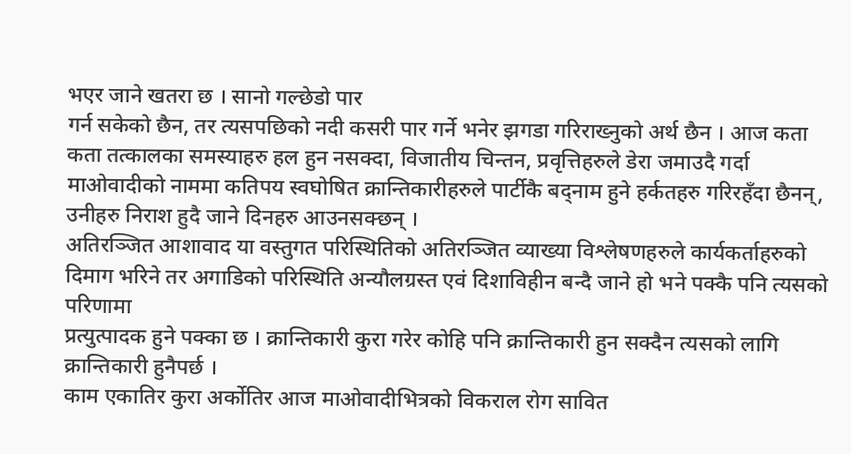भएर जाने खतरा छ । सानो गल्छेडो पार
गर्न सकेको छैन, तर त्यसपछिको नदी कसरी पार गर्ने भनेर झगडा गरिराख्नुको अर्थ छैन । आज कता
कता तत्कालका समस्याहरु हल हुन नसक्दा, विजातीय चिन्तन, प्रवृत्तिहरुले डेरा जमाउदै गर्दा माओवादीको नाममा कतिपय स्वघोषित क्रान्तिकारीहरुले पार्टीकै बद्नाम हुने हर्कतहरु गरिरहँदा छैनन्, उनीहरु निराश हुदै जाने दिनहरु आउनसक्छन् ।
अतिरञ्जित आशावाद या वस्तुगत परिस्थितिको अतिरञ्जित व्याख्या विश्लेषणहरुले कार्यकर्ताहरुको दिमाग भरिने तर अगाडिको परिस्थिति अन्यौलग्रस्त एवं दिशाविहीन बन्दै जाने हो भने पक्कै पनि त्यसको परिणामा
प्रत्युत्पादक हुने पक्का छ । क्रान्तिकारी कुरा गरेर कोहि पनि क्रान्तिकारी हुन सक्दैन त्यसको लागि क्रान्तिकारी हुनैपर्छ ।
काम एकातिर कुरा अर्कोतिर आज माओवादीभित्रको विकराल रोग सावित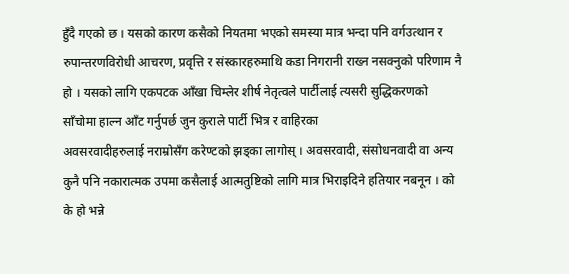हुँदै गएको छ । यसको कारण कसैको नियतमा भएको समस्या मात्र भन्दा पनि वर्गउत्थान र रुपान्तरणविरोधी आचरण, प्रवृत्ति र संस्कारहरुमाथि कडा निगरानी राख्न नसक्नुको परिणाम नै हो । यसको लागि एकपटक आँखा चिम्लेर शीर्ष नेतृत्वले पार्टीलाई त्यसरी सुद्धिकरणको साँचोमा हाल्न आँट गर्नुपर्छ जुन कुराले पार्टी भित्र र वाहिरका
अवसरवादीहरुलाई नराम्रोसँग करेण्टको झड्का लागोस् । अवसरवादी, संसोधनवादी वा अन्य कुनै पनि नकारात्मक उपमा कसैलाई आत्मतुष्टिको लागि मात्र भिराइदिने हतियार नबनून । को के हो भन्ने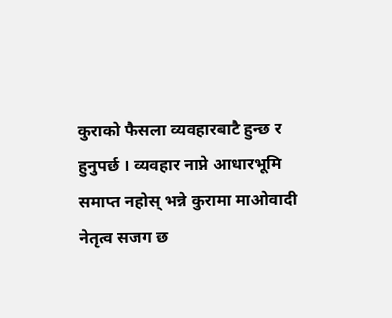कुराको फैसला व्यवहारबाटै हुन्छ र हुनुपर्छ । व्यवहार नाप्ने आधारभूमि समाप्त नहोस् भन्ने कुरामा माओवादी
नेतृत्व सजग छ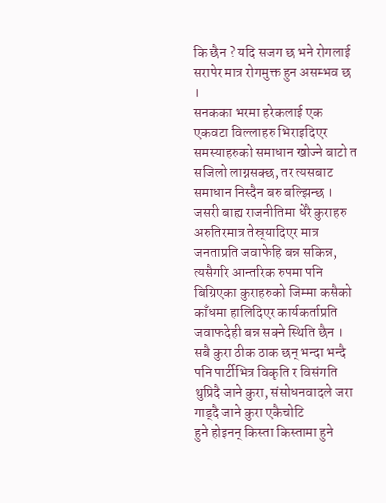कि छैन ? यदि सजग छ भने रोगलाई सरापेर मात्र रोगमुक्त हुन असम्भव छ ।
सनकका भरमा हरेकलाई एक एकवटा विल्लाहरु भिराइदिएर समस्याहरुको समाधान खोज्ने बाटो त सजिलो लाग्नसक्छ, तर त्यसबाट समाधान निस्दैन बरु बल्झिन्छ । जसरी बाह्य राजनीतिमा धेरै कुराहरु अरुतिरमात्र तेस्र्यादिएर मात्र जनताप्रति जवाफेहि बन्न सकिन्न, त्यसैगरि आन्तरिक रुपमा पनि बिग्रिएका कुराहरुको जिम्मा कसैको काँधमा हालिदिएर कार्यकर्ताप्रति जवाफदेही बन्न सक्ने स्थिति छैन । सबै कुरा ठीक ठाक छन् भन्दा भन्दै पनि पार्टीभित्र विकृति र विसंगति थुप्रिदै जाने कुरा, संसोधनवादले जरा गाड्दै जाने कुरा एकैचोटि
हुने होइनन् किस्ता किस्तामा हुने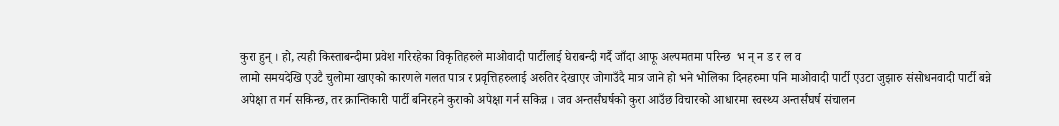कुरा हुन् । हो, त्यही किस्ताबन्दीमा प्रवेश गरिरहेका विकृतिहरुले माओवादी पार्टीलाई घेराबन्दी गर्दै जाँदा आफू अल्पमतमा परिन्छ  भ न् न ड र ल व
लामो समयदेखि एउटै चुलोमा खाएको कारणले गलत पात्र र प्रवृत्तिहरुलाई अरुतिर देखाएर जोगाउँदै मात्र जाने हो भने भोलिका दिनहरुमा पनि माओवादी पार्टी एउटा जुझारु संसोधनवादी पार्टी बन्ने अपेक्षा त गर्न सकिन्छ, तर क्रान्तिकारी पार्टी बनिरहने कुराको अपेक्षा गर्न सकिन्न । जव अन्तर्संघर्षको कुरा आउँछ विचारको आधारमा स्वस्थ्य अन्तर्संघर्ष संचालन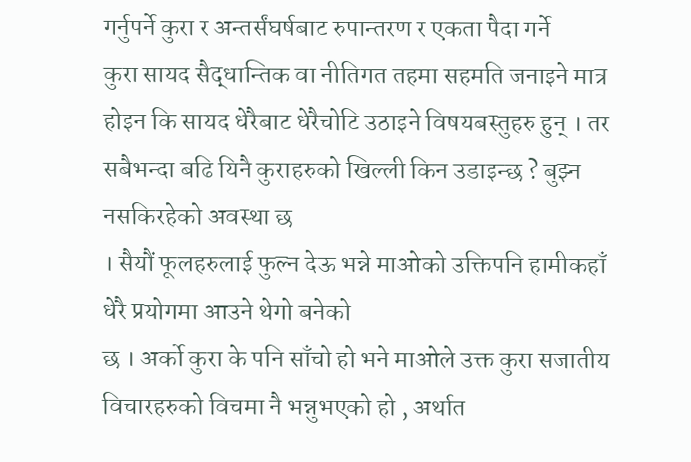गर्नुपर्ने कुरा र अन्तर्संघर्षबाट रुपान्तरण र एकता पैदा गर्ने
कुरा सायद सैद्धान्तिक वा नीतिगत तहमा सहमति जनाइने मात्र होइन कि सायद धेरैबाट धेरैचोटि उठाइने विषयबस्तुहरु हुन् । तर सबैभन्दा बढि यिनै कुराहरुको खिल्ली किन उडाइन्छ ? बुझ्न नसकिरहेको अवस्था छ
। सैयौं फूलहरुलाई फुल्न देऊ भन्ने माओको उक्तिपनि हामीकहाँ धेरै प्रयोगमा आउने थेगो बनेको
छ । अर्को कुरा के पनि साँचो हो भने माओले उक्त कुरा सजातीय विचारहरुको विचमा नै भन्नुभएको हो , अर्थात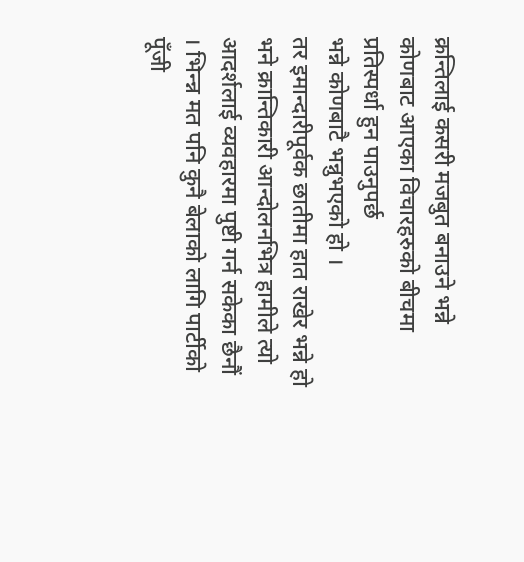क्रन्तिलाई कसरी मजबुत बनाउने भन्ने कोणबाट आएका विचारहरुको बीचमा प्रतिस्पर्धा हुन पाउनुपर्छ
भन्ने कोणबाटै भन्नुभएको हो ।
तर इमान्दारीपूर्वक छातीमा हात राखेर भन्ने हो भने क्रान्तिकारी आन्दोलनभित्र हामीले त्यो आदर्शलाई व्यवहारमा पुष्टी गर्न सकेका छैनौं । भिन्न्न मत पनि कुनै बेलाको लागि पार्टीको पूँजी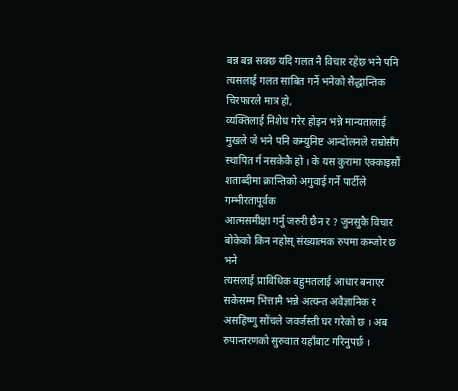बन्न बन्न सक्छ यदि गलत नै विचार रहेछ भने पनि त्यसलाई गलत साबित गर्ने भनेको सैद्धान्तिक चिरफारले मात्र हो,
व्यक्तिलाई निशेध गरेर होइन भन्ने मान्यतालाई मुखले जे भने पनि कम्युनिष्ट आन्दोलनले राम्रोसँग
स्थापित र्ग नसकेकै हो । के यस कुरामा एक्काइसौं शताब्दीमा क्रान्तिको अगुवाई गर्ने पार्टीले गम्भीरतापूर्वक
आत्मसमीक्षा गर्नु जरुरी छैन र ? जुनसुकै विचार बोकेको किन नहोस् संख्यात्मक रुपमा कम्जोर छ भने
त्यसलाई प्राविधिक बहुमतलाई आधार बनाएर सकेसम्म भित्तामै भन्ने अत्यन्त अवैज्ञानिक र असहिष्णु सोंचले जवर्जस्ती घर गरेको छ । अब रुपान्तरणको सुरुवात यहाँबाट गरिनुपर्छ ।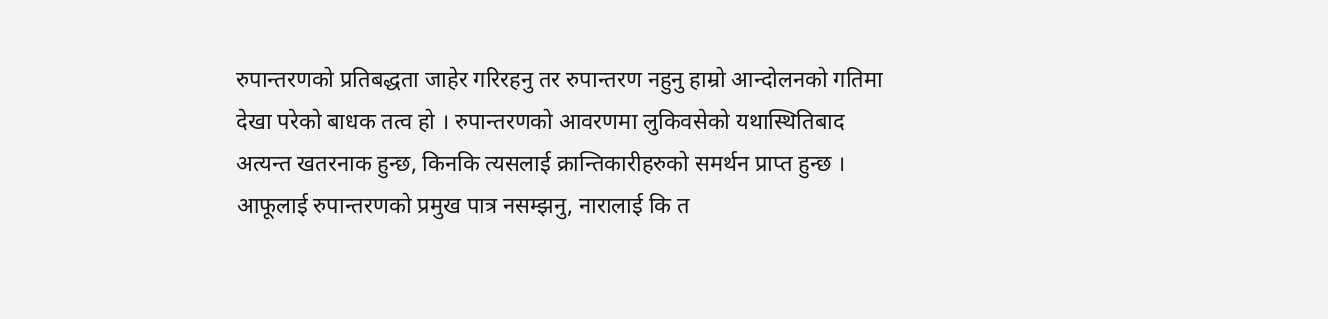रुपान्तरणको प्रतिबद्धता जाहेर गरिरहनु तर रुपान्तरण नहुनु हाम्रो आन्दोलनको गतिमा देखा परेको बाधक तत्व हो । रुपान्तरणको आवरणमा लुकिवसेको यथास्थितिबाद अत्यन्त खतरनाक हुन्छ, किनकि त्यसलाई क्रान्तिकारीहरुको समर्थन प्राप्त हुन्छ । आफूलाई रुपान्तरणको प्रमुख पात्र नसम्झनु, नारालाई कि त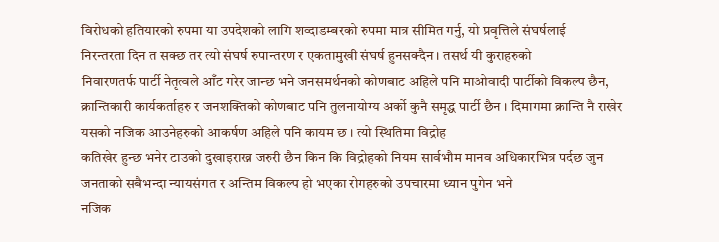विरोधको हतियारको रुपमा या उपदेशको लागि शव्दाडम्बरको रुपमा मात्र सीमित गर्नु, यो प्रवृत्तिले संघर्षलाई
निरन्तरता दिन त सक्छ तर त्यो संघर्ष रुपान्तरण र एकतामुखी संघर्ष हुनसक्दैन । तसर्थ यी कुराहरुको
निवारणतर्फ पार्टी नेतृत्वले आँट गरेर जान्छ भने जनसमर्थनको कोणबाट अहिले पनि माओवादी पार्टीको विकल्प छैन, क्रान्तिकारी कार्यकर्ताहरु र जनशक्तिको कोणबाट पनि तुलनायोग्य अर्को कुनै समृद्ध पार्टी छैन । दिमागमा क्रान्ति नै राखेर यसको नजिक आउनेहरुको आकर्षण अहिले पनि कायम छ । त्यो स्थितिमा विद्रोह
कतिखेर हुन्छ भनेर टाउको दुखाइराख्न जरुरी छैन किन कि विद्रोहको नियम सार्वभौम मानव अधिकारभित्र पर्दछ जुन जनताको सबैभन्दा न्यायसंगत र अन्तिम विकल्प हो भएका रोगहरुको उपचारमा ध्यान पुगेन भने
नजिक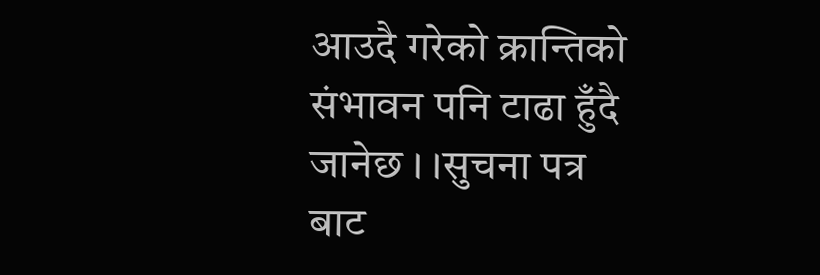आउदै गरेको क्रान्तिको संभावन पनि टाढा हुँदै जानेछ । ।सुचना पत्र बाट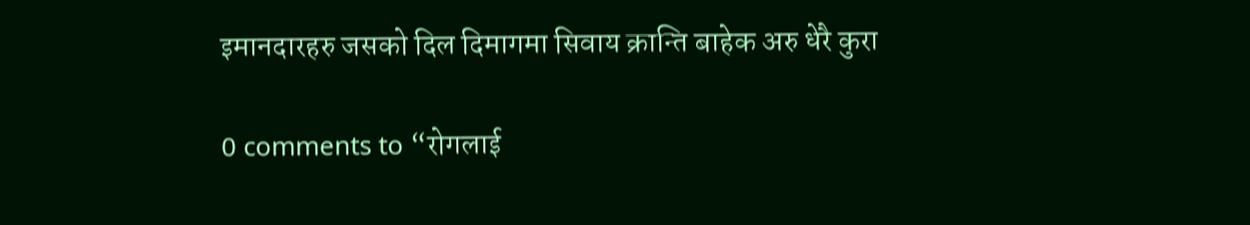इमानदारहरु जसको दिल दिमागमा सिवाय क्रान्ति बाहेक अरु धेरै कुरा

0 comments to “रोगलाई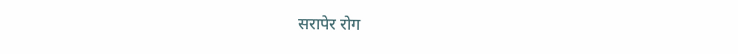सरापेर रोग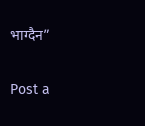भाग्दैन”

Post a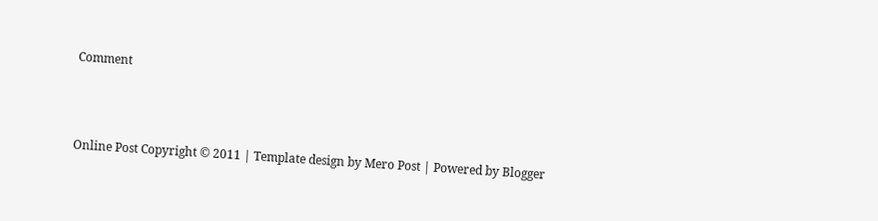Comment



Online Post Copyright © 2011 | Template design by Mero Post | Powered by Blogger